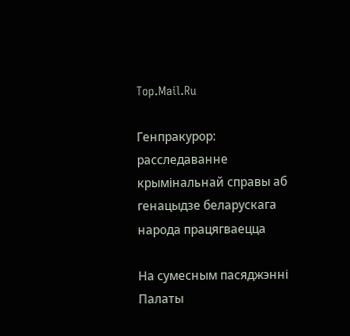Top.Mail.Ru

Генпракурор: расследаванне крымінальнай справы аб генацыдзе беларускага народа працягваецца

На сумесным пасяджэнні Палаты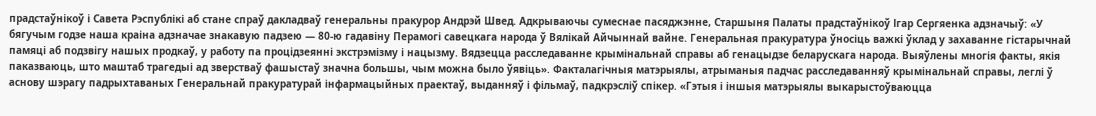прадстаўнікоў і Савета Рэспублікі аб стане спраў дакладваў генеральны пракурор Андрэй Швед. Адкрываючы сумеснае пасяджэнне, Старшыня Палаты прадстаўнікоў Ігар Сергяенка адзначыў: «У бягучым годзе наша краіна адзначае знакавую падзею — 80-ю гадавіну Перамогі савецкага народа ў Вялікай Айчыннай вайне. Генеральная пракуратура ўносіць важкі ўклад у захаванне гістарычнай памяці аб подзвігу нашых продкаў, у работу па процідзеянні экстрэмізму і нацызму. Вядзецца расследаванне крымінальнай справы аб генацыдзе беларускага народа. Выяўлены многія факты, якія паказваюць, што маштаб трагедыі ад зверстваў фашыстаў значна большы, чым можна было ўявіць». Факталагічныя матэрыялы, атрыманыя падчас расследаванняў крымінальнай справы, леглі ў аснову шэрагу падрыхтаваных Генеральнай пракуратурай інфармацыйных праектаў, выданняў і фільмаў, падкрэсліў спікер. «Гэтыя і іншыя матэрыялы выкарыстоўваюцца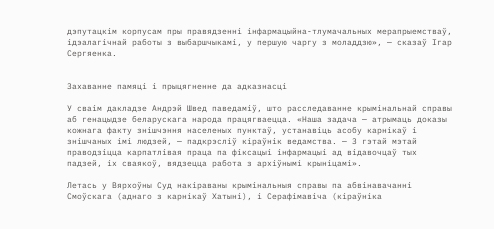дэпутацкім корпусам пры правядзенні інфармацыйна-тлумачальных мерапрыемстваў, ідэалагічнай работы з выбаршчыкамі, у першую чаргу з моладдзю», — сказаў Ігар Сергяенка.


Захаванне памяці і прыцягненне да адказнасці

У сваім дакладзе Андрэй Швед паведаміў, што расследаванне крымінальнай справы аб генацыдзе беларускага народа працягваецца. «Наша задача — атрымаць доказы кожнага факту знішчэння населеных пунктаў, устанавіць асобу карнікаў і знішчаных імі людзей, — падкрэсліў кіраўнік ведамства. — З гэтай мэтай праводзіцца карпатлівая праца па фіксацыі інфармацыі ад відавочцаў тых падзей, іх сваякоў, вядзецца работа з архіўнымі крыніцамі».

Летась у Вярхоўны Суд накіраваны крымінальныя справы па абвінавачанні Смоўскага (аднаго з карнікаў Хатыні), і Серафімавіча (кіраўніка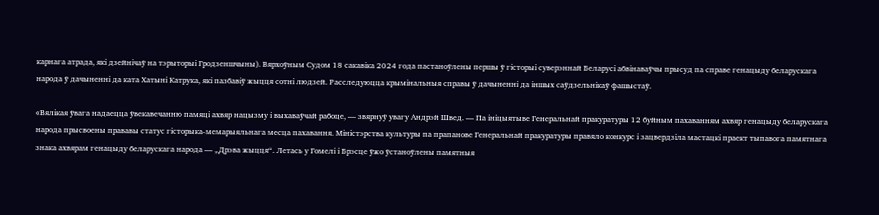карнага атрада, які дзейнічаў на тэрыторыі Гродзеншчыны). Вярхоўным Судом 18 сакавіка 2024 года пастаноўлены першы ў гісторыі суверэннай Беларусі абвінаваўчы прысуд па справе генацыду беларускага народа ў дачыненні да ката Хатыні Катрука, які пазбавіў жыцця сотні людзей. Расследуюцца крымінальныя справы ў дачыненні да іншых саўдзельнікаў фашыстаў.

«Вялікая ўвага надаецца ўвекавечанню памяці ахвяр нацызму і выхаваўчай рабоце, — звярнуў увагу Андрэй Швед. — Па ініцыятыве Генеральнай пракуратуры 12 буйным пахаванням ахвяр генацыду беларускага народа прысвоены прававы статус гісторыка-мемарыяльнага месца пахавання. Міністэрства культуры па прапанове Генеральнай пракуратуры правяло конкурс і зацвердзіла мастацкі праект тыпавога памятнага знака ахвярам генацыду беларускага народа — „Дрэва жыцця“. Летась у Гомелі і Брэсце ўжо ўстаноўлены памятныя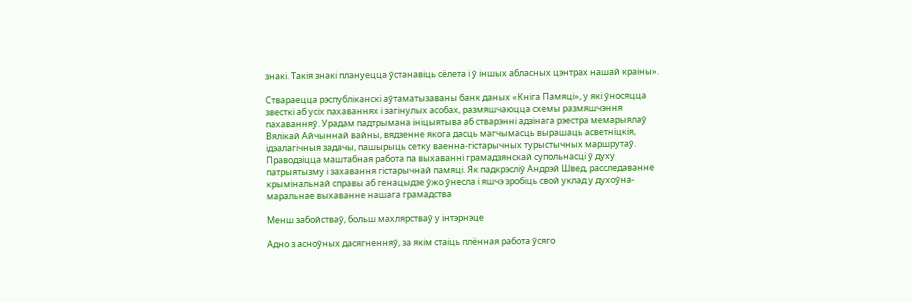знакі. Такія знакі плануецца ўстанавіць сёлета і ў іншых абласных цэнтрах нашай краіны».

Ствараецца рэспубліканскі аўтаматызаваны банк даных «Кніга Памяці», у які ўносяцца звесткі аб усіх пахаваннях і загінулых асобах, размяшчаюцца схемы размяшчэння пахаванняў. Урадам падтрымана ініцыятыва аб стварэнні адзінага рэестра мемарыялаў Вялікай Айчыннай вайны, вядзенне якога дасць магчымасць вырашаць асветніцкія, ідэалагічныя задачы, пашырыць сетку ваенна-гістарычных турыстычных маршрутаў. Праводзіцца маштабная работа па выхаванні грамадзянскай супольнасці ў духу патрыятызму і захавання гістарычнай памяці. Як падкрэсліў Андрэй Швед, расследаванне крымінальнай справы аб генацыдзе ўжо ўнесла і яшчэ зробіць свой уклад у духоўна-маральнае выхаванне нашага грамадства

Менш забойстваў, больш махлярстваў у інтэрнэце

Адно з асноўных дасягненняў, за якім стаіць плённая работа ўсяго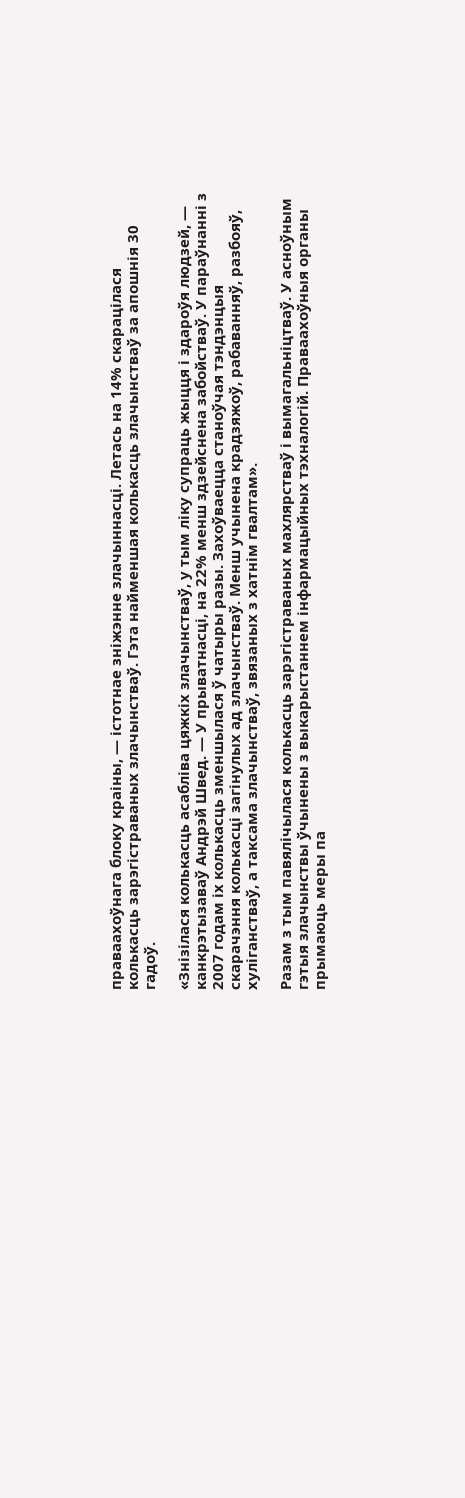праваахоўнага блоку краіны, — істотнае зніжэнне злачыннасці. Летась на 14% скарацілася колькасць зарэгістраваных злачынстваў. Гэта найменшая колькасць злачынстваў за апошнія 30 гадоў.

«Знізілася колькасць асабліва цяжкіх злачынстваў, у тым ліку супраць жыцця і здароўя людзей, — канкрэтызаваў Андрэй Швед. — У прыватнасці, на 22% менш здзейснена забойстваў. У параўнанні з 2007 годам іх колькасць зменшылася ў чатыры разы. Захоўваецца станоўчая тэндэнцыя скарачэння колькасці загінулых ад злачынстваў. Менш учынена крадзяжоў, рабаванняў, разбояў, хуліганстваў, а таксама злачынстваў, звязаных з хатнім гвалтам».

Разам з тым павялічылася колькасць зарэгістраваных махлярстваў і вымагальніцтваў. У асноўным гэтыя злачынствы ўчынены з выкарыстаннем інфармацыйных тэхналогій. Праваахоўныя органы прымаюць меры па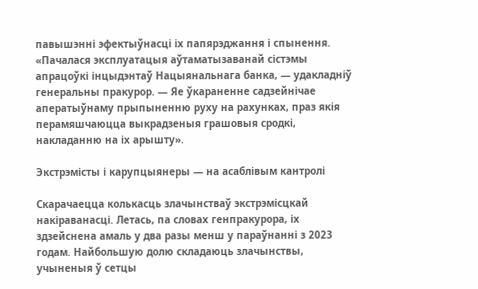павышэнні эфектыўнасці іх папярэджання і спынення. «Пачалася эксплуатацыя аўтаматызаванай сістэмы апрацоўкі інцыдэнтаў Нацыянальнага банка, — удакладніў генеральны пракурор. — Яе ўкараненне садзейнічае аператыўнаму прыпыненню руху на рахунках, праз якія перамяшчаюцца выкрадзеныя грашовыя сродкі, накладанню на іх арышту».

Экстрэмісты і карупцыянеры — на асаблівым кантролі

Скарачаецца колькасць злачынстваў экстрэмісцкай накіраванасці. Летась, па словах генпракурора, іх здзейснена амаль у два разы менш у параўнанні з 2023 годам. Найбольшую долю складаюць злачынствы, учыненыя ў сетцы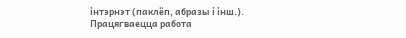інтэрнэт (паклёп, абразы і інш.). Працягваецца работа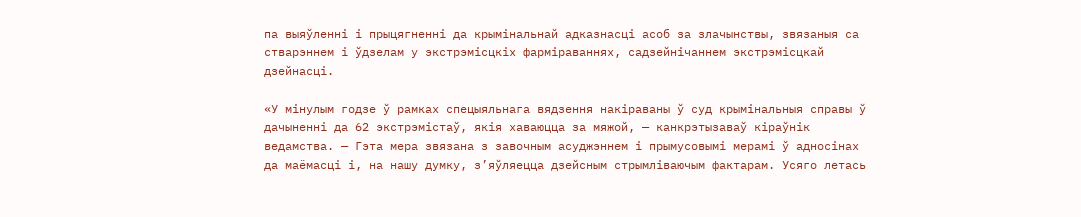па выяўленні і прыцягненні да крымінальнай адказнасці асоб за злачынствы, звязаныя са стварэннем і ўдзелам у экстрэмісцкіх фарміраваннях, садзейнічаннем экстрэмісцкай дзейнасці.

«У мінулым годзе ў рамках спецыяльнага вядзення накіраваны ў суд крымінальныя справы ў дачыненні да 62 экстрэмістаў, якія хаваюцца за мяжой, — канкрэтызаваў кіраўнік ведамства. — Гэта мера звязана з завочным асуджэннем і прымусовымі мерамі ў адносінах да маёмасці і, на нашу думку, з’яўляецца дзейсным стрымліваючым фактарам. Усяго летась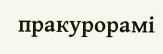пракурорамі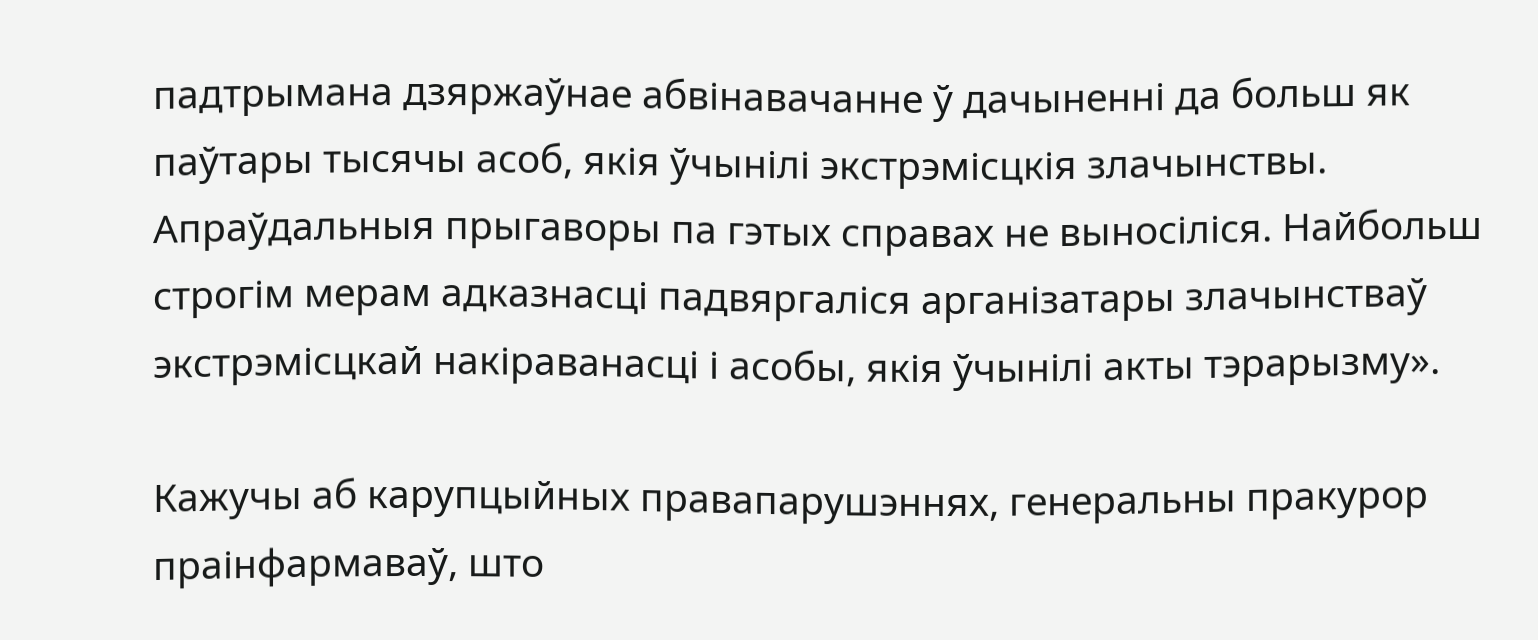падтрымана дзяржаўнае абвінавачанне ў дачыненні да больш як паўтары тысячы асоб, якія ўчынілі экстрэмісцкія злачынствы. Апраўдальныя прыгаворы па гэтых справах не выносіліся. Найбольш строгім мерам адказнасці падвяргаліся арганізатары злачынстваў экстрэмісцкай накіраванасці і асобы, якія ўчынілі акты тэрарызму».

Кажучы аб карупцыйных правапарушэннях, генеральны пракурор праінфармаваў, што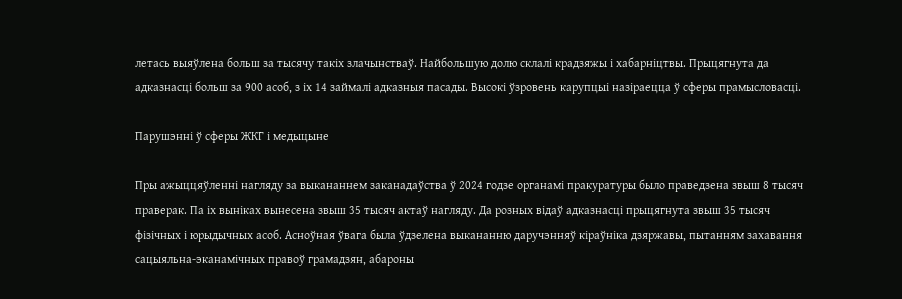летась выяўлена больш за тысячу такіх злачынстваў. Найбольшую долю склалі крадзяжы і хабарніцтвы. Прыцягнута да адказнасці больш за 900 асоб, з іх 14 займалі адказныя пасады. Высокі ўзровень карупцыі назіраецца ў сферы прамысловасці.

Парушэнні ў сферы ЖКГ і медыцыне

Пры ажыццяўленні нагляду за выкананнем заканадаўства ў 2024 годзе органамі пракуратуры было праведзена звыш 8 тысяч праверак. Па іх выніках вынесена звыш 35 тысяч актаў нагляду. Да розных відаў адказнасці прыцягнута звыш 35 тысяч фізічных і юрыдычных асоб. Асноўная ўвага была ўдзелена выкананню даручэнняў кіраўніка дзяржавы, пытанням захавання сацыяльна-эканамічных правоў грамадзян, абароны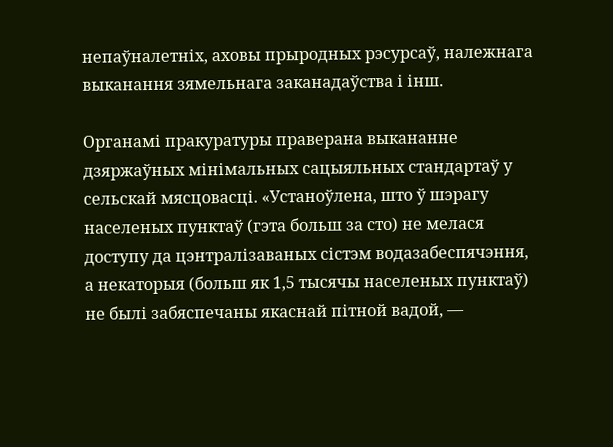непаўналетніх, аховы прыродных рэсурсаў, належнага выканання зямельнага заканадаўства і інш.

Органамі пракуратуры праверана выкананне дзяржаўных мінімальных сацыяльных стандартаў у сельскай мясцовасці. «Устаноўлена, што ў шэрагу населеных пунктаў (гэта больш за сто) не мелася доступу да цэнтралізаваных сістэм водазабеспячэння, а некаторыя (больш як 1,5 тысячы населеных пунктаў) не былі забяспечаны якаснай пітной вадой, —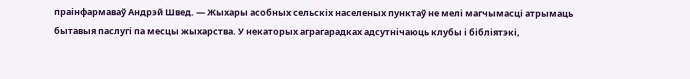праінфармаваў Андрэй Швед. — Жыхары асобных сельскіх населеных пунктаў не мелі магчымасці атрымаць бытавыя паслугі па месцы жыхарства. У некаторых аграгарадках адсутнічаюць клубы і бібліятэкі,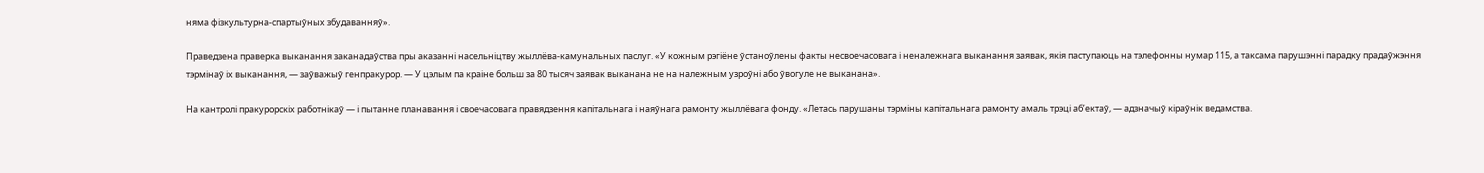няма фізкультурна-спартыўных збудаванняў».

Праведзена праверка выканання заканадаўства пры аказанні насельніцтву жыллёва-камунальных паслуг. «У кожным рэгіёне ўстаноўлены факты несвоечасовага і неналежнага выканання заявак, якія паступаюць на тэлефонны нумар 115, а таксама парушэнні парадку прадаўжэння тэрмінаў іх выканання, — заўважыў генпракурор. — У цэлым па краіне больш за 80 тысяч заявак выканана не на належным узроўні або ўвогуле не выканана».

На кантролі пракурорскіх работнікаў — і пытанне планавання і своечасовага правядзення капітальнага і наяўнага рамонту жыллёвага фонду. «Летась парушаны тэрміны капітальнага рамонту амаль трэці аб’ектаў, — адзначыў кіраўнік ведамства.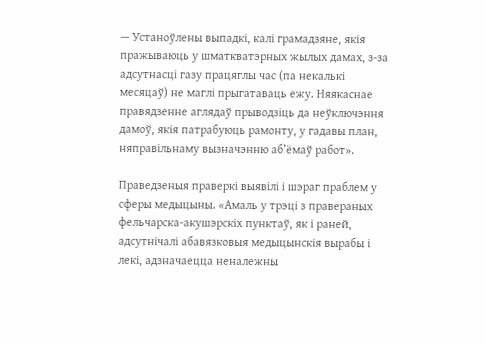— Устаноўлены выпадкі, калі грамадзяне, якія пражываюць у шматкватэрных жылых дамах, з-за адсутнасці газу працяглы час (па некалькі месяцаў) не маглі прыгатаваць ежу. Няякаснае правядзенне аглядаў прыводзіць да неўключэння дамоў, якія патрабуюць рамонту, у гадавы план, няправільнаму вызначэнню аб’ёмаў работ».

Праведзеныя праверкі выявілі і шэраг праблем у сферы медыцыны. «Амаль у трэці з правераных фельчарска-акушэрскіх пунктаў, як і раней, адсутнічалі абавязковыя медыцынскія вырабы і лекі, адзначаецца неналежны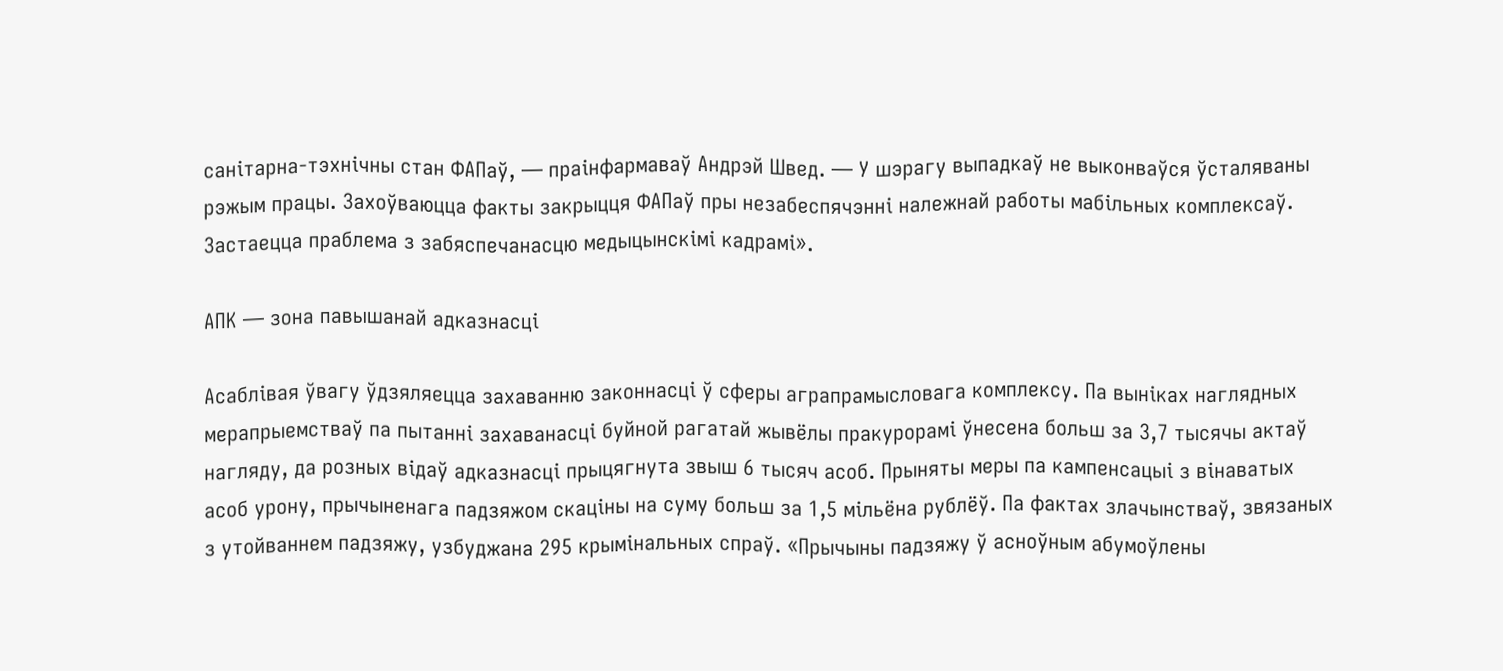санітарна-тэхнічны стан ФАПаў, — праінфармаваў Андрэй Швед. — У шэрагу выпадкаў не выконваўся ўсталяваны рэжым працы. Захоўваюцца факты закрыцця ФАПаў пры незабеспячэнні належнай работы мабільных комплексаў. Застаецца праблема з забяспечанасцю медыцынскімі кадрамі».

АПК — зона павышанай адказнасці

Асаблівая ўвагу ўдзяляецца захаванню законнасці ў сферы аграпрамысловага комплексу. Па выніках наглядных мерапрыемстваў па пытанні захаванасці буйной рагатай жывёлы пракурорамі ўнесена больш за 3,7 тысячы актаў нагляду, да розных відаў адказнасці прыцягнута звыш 6 тысяч асоб. Прыняты меры па кампенсацыі з вінаватых асоб урону, прычыненага падзяжом скаціны на суму больш за 1,5 мільёна рублёў. Па фактах злачынстваў, звязаных з утойваннем падзяжу, узбуджана 295 крымінальных спраў. «Прычыны падзяжу ў асноўным абумоўлены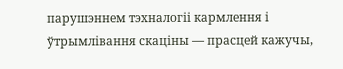парушэннем тэхналогіі кармлення і ўтрымлівання скаціны — прасцей кажучы,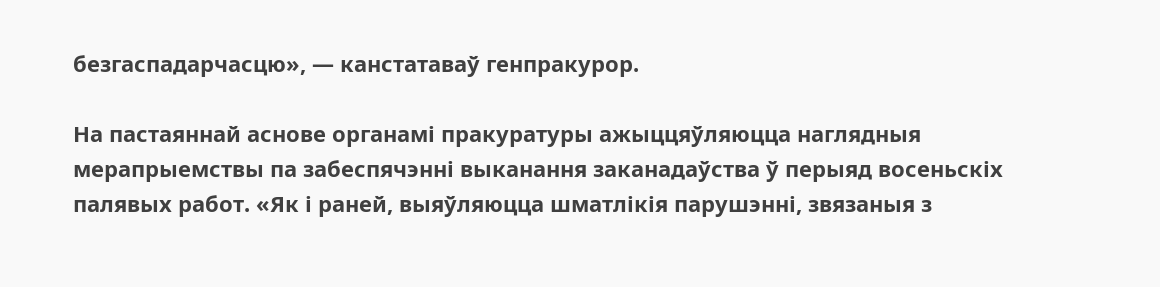безгаспадарчасцю», — канстатаваў генпракурор.

На пастаяннай аснове органамі пракуратуры ажыццяўляюцца наглядныя мерапрыемствы па забеспячэнні выканання заканадаўства ў перыяд восеньскіх палявых работ. «Як і раней, выяўляюцца шматлікія парушэнні, звязаныя з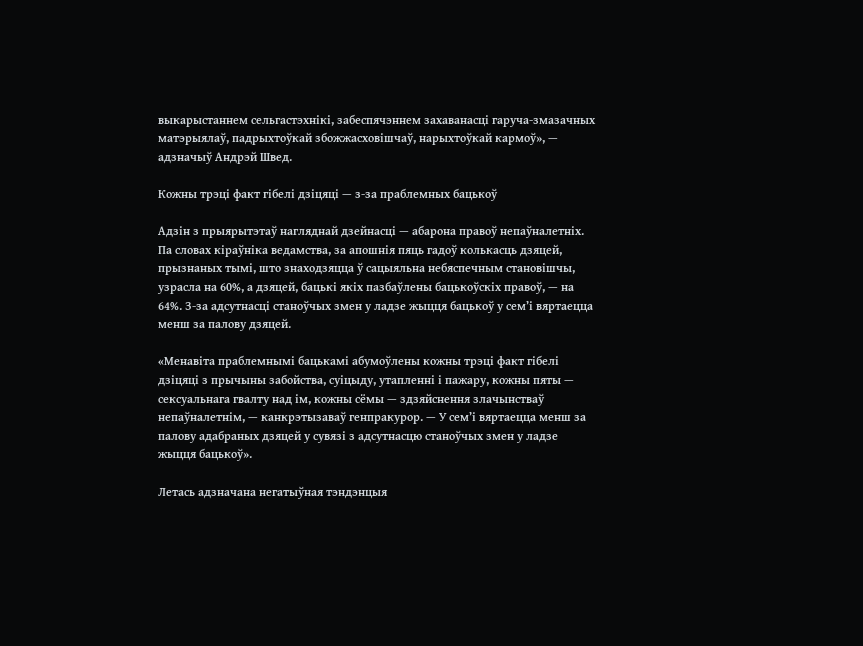выкарыстаннем сельгастэхнікі, забеспячэннем захаванасці гаруча-змазачных матэрыялаў, падрыхтоўкай збожжасховішчаў, нарыхтоўкай кармоў», — адзначыў Андрэй Швед.

Кожны трэці факт гібелі дзіцяці — з-за праблемных бацькоў

Адзін з прыярытэтаў нагляднай дзейнасці — абарона правоў непаўналетніх. Па словах кіраўніка ведамства, за апошнія пяць гадоў колькасць дзяцей, прызнаных тымі, што знаходзяцца ў сацыяльна небяспечным становішчы, узрасла на 60%, а дзяцей, бацькі якіх пазбаўлены бацькоўскіх правоў, — на 64%. З-за адсутнасці станоўчых змен у ладзе жыцця бацькоў у сем’і вяртаецца менш за палову дзяцей.

«Менавіта праблемнымі бацькамі абумоўлены кожны трэці факт гібелі дзіцяці з прычыны забойства, суіцыду, утапленні і пажару, кожны пяты — сексуальнага гвалту над ім, кожны сёмы — здзяйснення злачынстваў непаўналетнім, — канкрэтызаваў генпракурор. — У сем’і вяртаецца менш за палову адабраных дзяцей у сувязі з адсутнасцю станоўчых змен у ладзе жыцця бацькоў».

Летась адзначана негатыўная тэндэнцыя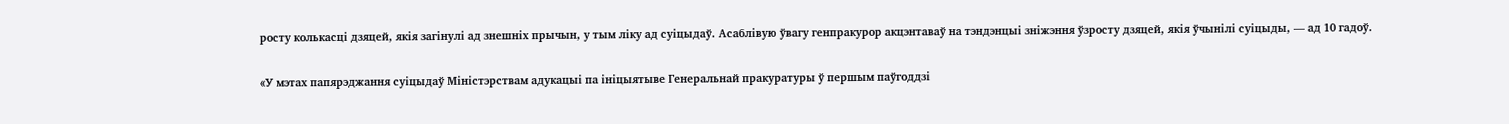росту колькасці дзяцей, якія загінулі ад знешніх прычын, у тым ліку ад суіцыдаў. Асаблівую ўвагу генпракурор акцэнтаваў на тэндэнцыі зніжэння ўзросту дзяцей, якія ўчынілі суіцыды, — ад 10 гадоў.

«У мэтах папярэджання суіцыдаў Міністэрствам адукацыі па ініцыятыве Генеральнай пракуратуры ў першым паўгоддзі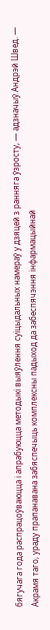бягучага года распрацоўваюцца і апрабуюцца методыкі выяўлення суіцыдальных намераў у дзяцей з ранняга ўзросту, — адзначыў Андрэй Швед. — Акрамя таго, ураду прапанавана забяспечыць комплексны падыход да забеспячэння інфармацыйнай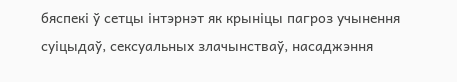бяспекі ў сетцы інтэрнэт як крыніцы пагроз учынення суіцыдаў, сексуальных злачынстваў, насаджэння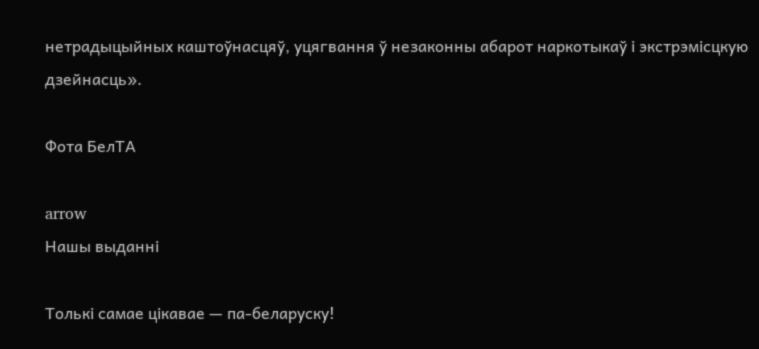нетрадыцыйных каштоўнасцяў, уцягвання ў незаконны абарот наркотыкаў і экстрэмісцкую дзейнасць».

Фота БелТА

arrow
Нашы выданні

Толькі самае цікавае — па-беларуску!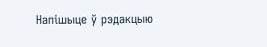Напішыце ў рэдакцыю